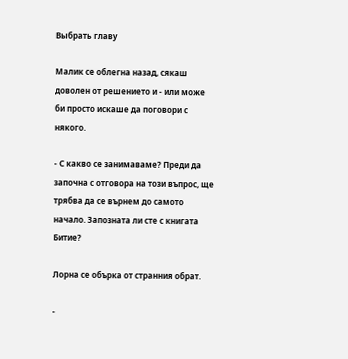Выбрать главу

Малик се облегна назад, сякаш доволен от решението и - или може би просто искаше да поговори с някого.

- С какво се занимаваме? Преди да започна с отговора на този въпрос, ще трябва да се върнем до самото начало. Запозната ли сте с книгата Битие?

Лорна се обърка от странния обрат.

-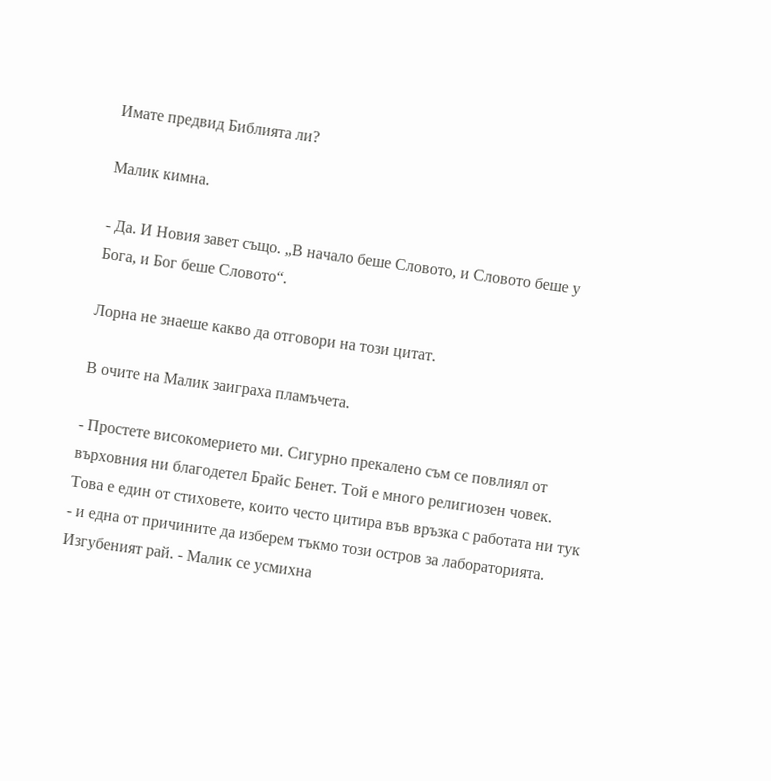Имате предвид Библията ли?

Малик кимна.

- Да. И Новия завет също. „В начало беше Словото, и Словото беше у Бога, и Бог беше Словото“.

Лорна не знаеше какво да отговори на този цитат.

В очите на Малик заиграха пламъчета.

- Простете високомерието ми. Сигурно прекалено съм се повлиял от върховния ни благодетел Брайс Бенет. Той е много религиозен човек. Това е един от стиховете, които често цитира във връзка с работата ни тук - и една от причините да изберем тъкмо този остров за лабораторията. Изгубеният рай. - Малик се усмихна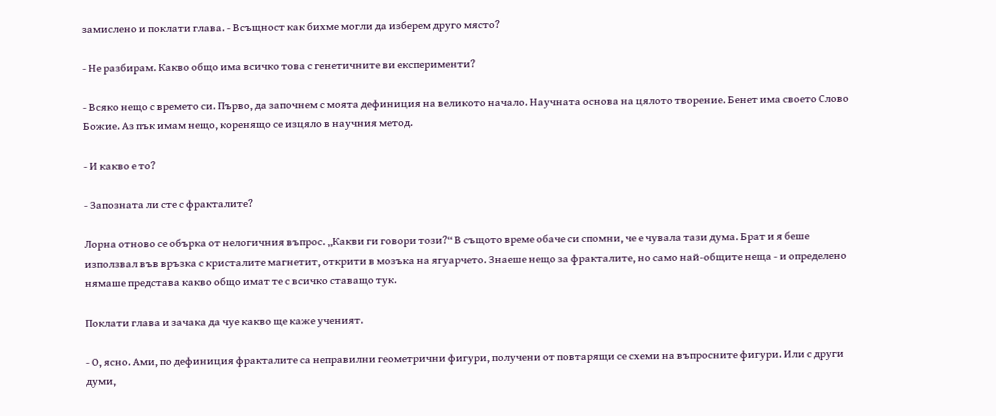замислено и поклати глава. - Всъщност как бихме могли да изберем друго място?

- Не разбирам. Какво общо има всичко това с генетичните ви експерименти?

- Всяко нещо с времето си. Първо, да започнем с моята дефиниция на великото начало. Научната основа на цялото творение. Бенет има своето Слово Божие. Аз пък имам нещо, коренящо се изцяло в научния метод.

- И какво е то?

- Запозната ли сте с фракталите?

Лорна отново се обърка от нелогичния въпрос. „Какви ги говори този?“ В същото време обаче си спомни, че е чувала тази дума. Брат и я беше използвал във връзка с кристалите магнетит, открити в мозъка на ягуарчето. Знаеше нещо за фракталите, но само най-общите неща - и определено нямаше представа какво общо имат те с всичко ставащо тук.

Поклати глава и зачака да чуе какво ще каже ученият.

- О, ясно. Ами, по дефиниция фракталите са неправилни геометрични фигури, получени от повтарящи се схеми на въпросните фигури. Или с други думи,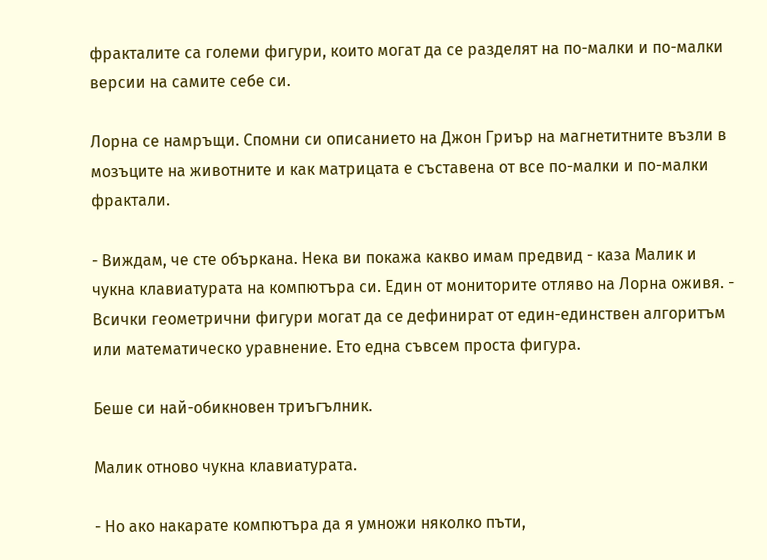фракталите са големи фигури, които могат да се разделят на по-малки и по-малки версии на самите себе си.

Лорна се намръщи. Спомни си описанието на Джон Гриър на магнетитните възли в мозъците на животните и как матрицата е съставена от все по-малки и по-малки фрактали.

- Виждам, че сте объркана. Нека ви покажа какво имам предвид - каза Малик и чукна клавиатурата на компютъра си. Един от мониторите отляво на Лорна оживя. - Всички геометрични фигури могат да се дефинират от един-единствен алгоритъм или математическо уравнение. Ето една съвсем проста фигура.

Беше си най-обикновен триъгълник.

Малик отново чукна клавиатурата.

- Но ако накарате компютъра да я умножи няколко пъти,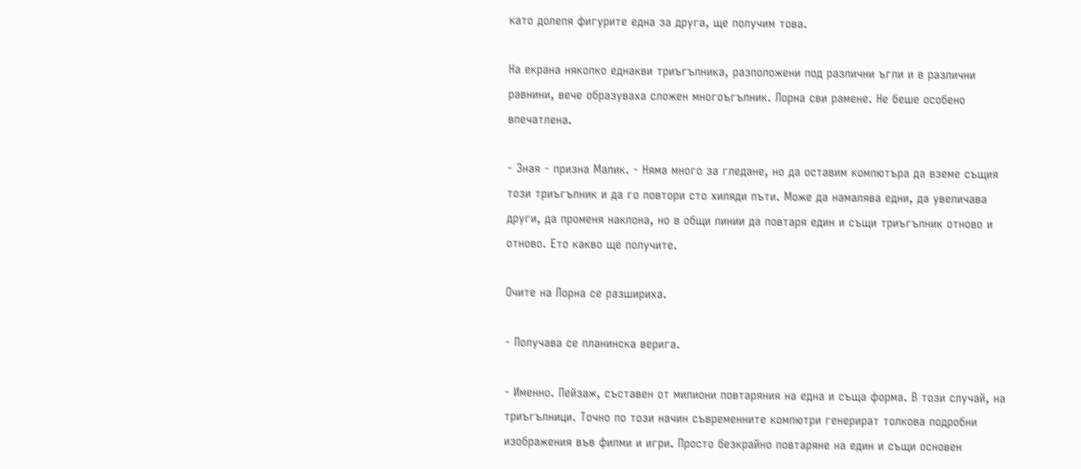като долепя фигурите една за друга, ще получим това.

На екрана няколко еднакви триъгълника, разположени под различни ъгли и в различни равнини, вече образуваха сложен многоъгълник. Лорна сви рамене. Не беше особено впечатлена.

- Зная - призна Малик. - Няма много за гледане, но да оставим компютъра да вземе същия този триъгълник и да го повтори сто хиляди пъти. Може да намалява едни, да увеличава други, да променя наклона, но в общи линии да повтаря един и същи триъгълник отново и отново. Ето какво ще получите.

Очите на Лорна се разшириха.

- Получава се планинска верига.

- Именно. Пейзаж, съставен от милиони повтаряния на една и съща форма. В този случай, на триъгълници. Точно по този начин съвременните компютри генерират толкова подробни изображения във филми и игри. Просто безкрайно повтаряне на един и същи основен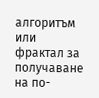алгоритъм или фрактал за получаване на по-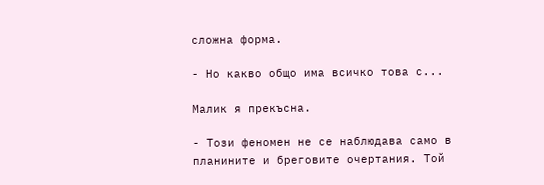сложна форма.

- Но какво общо има всичко това с...

Малик я прекъсна.

- Този феномен не се наблюдава само в планините и бреговите очертания. Той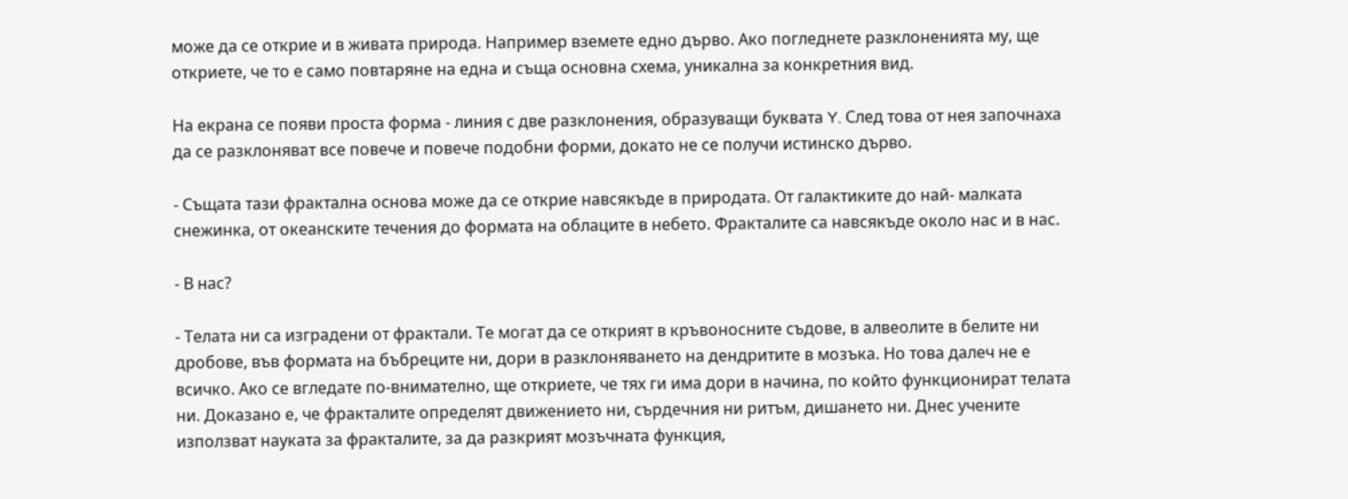може да се открие и в живата природа. Например вземете едно дърво. Ако погледнете разклоненията му, ще откриете, че то е само повтаряне на една и съща основна схема, уникална за конкретния вид.

На екрана се появи проста форма - линия с две разклонения, образуващи буквата Y. След това от нея започнаха да се разклоняват все повече и повече подобни форми, докато не се получи истинско дърво.

- Същата тази фрактална основа може да се открие навсякъде в природата. От галактиките до най- малката снежинка, от океанските течения до формата на облаците в небето. Фракталите са навсякъде около нас и в нас.

- В нас?

- Телата ни са изградени от фрактали. Те могат да се открият в кръвоносните съдове, в алвеолите в белите ни дробове, във формата на бъбреците ни, дори в разклоняването на дендритите в мозъка. Но това далеч не е всичко. Ако се вгледате по-внимателно, ще откриете, че тях ги има дори в начина, по който функционират телата ни. Доказано е, че фракталите определят движението ни, сърдечния ни ритъм, дишането ни. Днес учените използват науката за фракталите, за да разкрият мозъчната функция,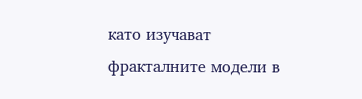като изучават фракталните модели в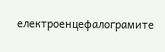електроенцефалограмите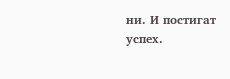ни. И постигат успех.